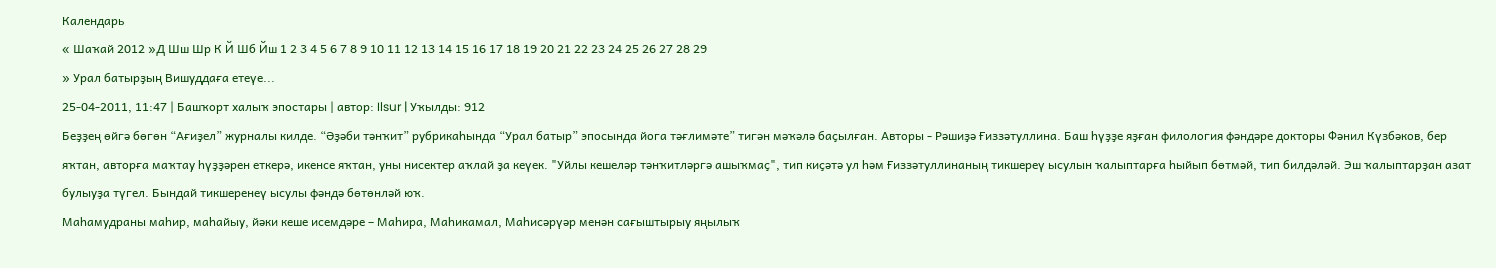Календарь
« Шаҡай 2012 »Д Шш Шр К Й Шб Йш 1 2 3 4 5 6 7 8 9 10 11 12 13 14 15 16 17 18 19 20 21 22 23 24 25 26 27 28 29
» Урал батырҙың Вишуддаға етеүе...
25-04-2011, 11:47 | Башҡорт халыҡ эпостары | автор: Ilsur | Уҡылды: 912
Беҙҙең өйгә бөгөн “Ағиҙел” журналы килде. “Әҙәби тәнҡит” рубрикаһында “Урал батыр” эпосында йога тәғлимәте” тигән мәҡәлә баҫылған. Авторы - Рәшиҙә Ғиззәтуллина. Баш һүҙҙе яҙған филология фәндәре докторы Фәнил Күзбәков, бер яҡтан, авторға маҡтау һүҙҙәрен еткерә, икенсе яҡтан, уны нисектер аҡлай ҙа кеүек. "Уйлы кешеләр тәнҡитләргә ашыҡмаҫ", тип киҫәтә ул һәм Ғиззәтуллинаның тикшереү ысулын ҡалыптарға һыйып бөтмәй, тип билдәләй. Эш ҡалыптарҙан азат булыуҙа түгел. Бындай тикшеренеү ысулы фәндә бөтөнләй юҡ.
Маһамудраны маһир, маһайыу, йәки кеше исемдәре – Маһира, Маһикамал, Маһисәрүәр менән сағыштырыу яңылыҡ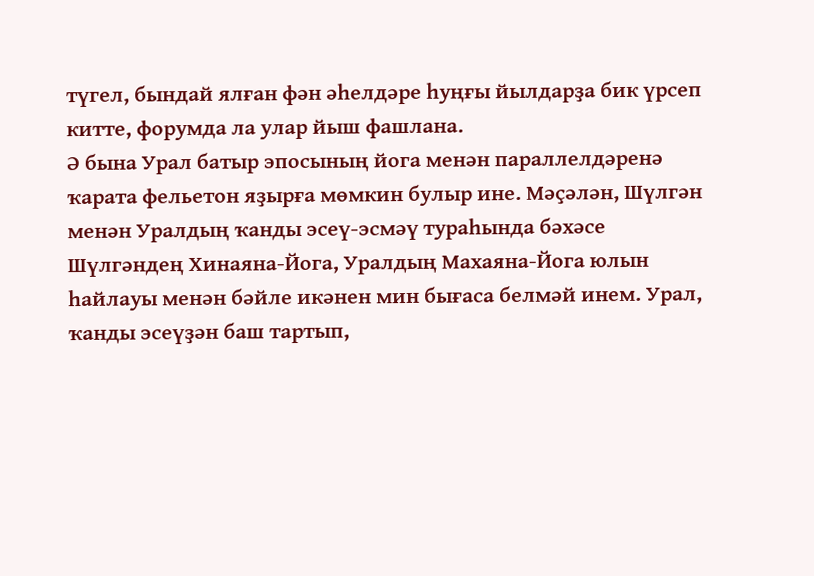түгел, бындай ялған фән әһелдәре һуңғы йылдарҙа бик үрсеп китте, форумда ла улар йыш фашлана.
Ә бына Урал батыр эпосының йога менән параллелдәренә ҡарата фельетон яҙырға мөмкин булыр ине. Мәҫәлән, Шүлгән менән Уралдың ҡанды эсеү-эсмәү тураһында бәхәсе Шүлгәндең Хинаяна-Йога, Уралдың Махаяна-Йога юлын һайлауы менән бәйле икәнен мин бығаса белмәй инем. Урал, ҡанды эсеүҙән баш тартып,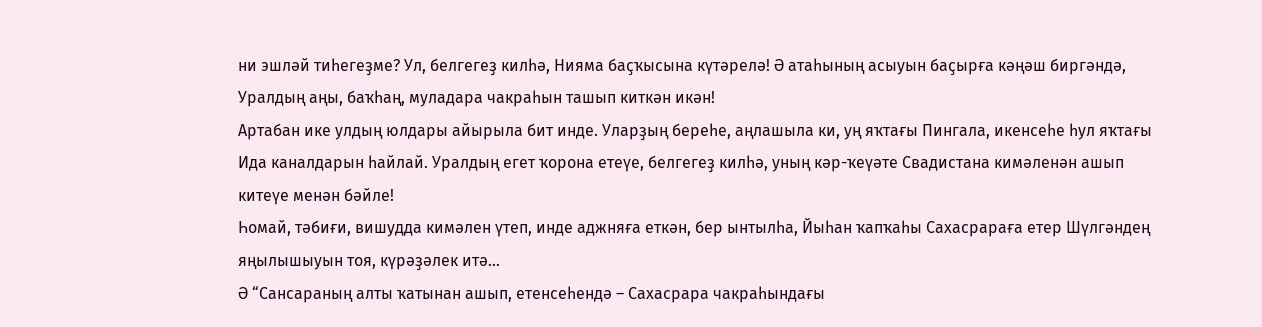ни эшләй тиһегеҙме? Ул, белгегеҙ килһә, Нияма баҫҡысына күтәрелә! Ә атаһының асыуын баҫырға кәңәш биргәндә, Уралдың аңы, баҡһаң, муладара чакраһын ташып киткән икән!
Артабан ике улдың юлдары айырыла бит инде. Уларҙың береһе, аңлашыла ки, уң яҡтағы Пингала, икенсеһе һул яҡтағы Ида каналдарын һайлай. Уралдың егет ҡорона етеүе, белгегеҙ килһә, уның кәр-ҡеүәте Свадистана кимәленән ашып китеүе менән бәйле!
Һомай, тәбиғи, вишудда кимәлен үтеп, инде аджняға еткән, бер ынтылһа, Йыһан ҡапҡаһы Сахасрараға етер Шүлгәндең яңылышыуын тоя, күрәҙәлек итә...
Ә “Сансараның алты ҡатынан ашып, етенсеһендә – Сахасрара чакраһындағы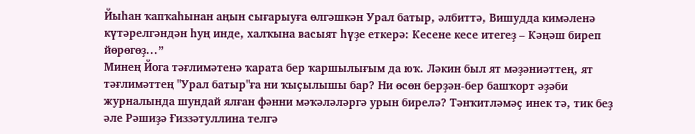Йыһан ҡапҡаһынан аңын сығарыуға өлгәшкән Урал батыр, әлбиттә, Вишудда кимәленә күтәрелгәндән һуң инде, халҡына васыят һүҙе еткерә: Кесене кесе итегеҙ – Кәңәш биреп йөрөгөҙ...”
Минең Йога тәғлимәтенә ҡарата бер ҡаршылығым да юҡ. Ләкин был ят мәҙәниәттең, ят тәғлимәттең "Урал батыр"ға ни ҡыҫылышы бар? Ни өсөн берҙән-бер башҡорт әҙәби журналында шундай ялған фәнни мәҡәләләргә урын бирелә? Тәнҡитләмәҫ инек тә, тик беҙ әле Рәшиҙә Ғиззәтуллина телгә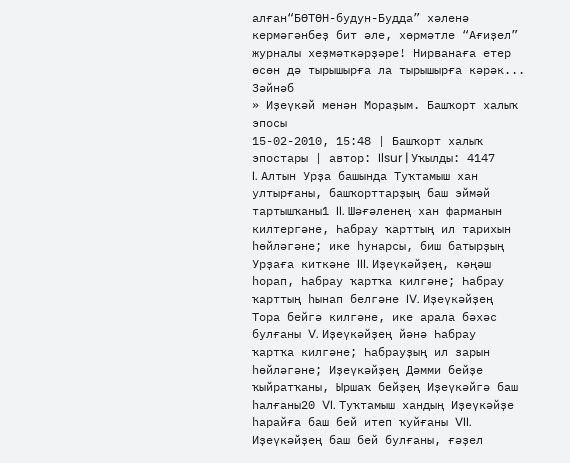алған“БӨТӨН-будун-Будда” хәленә кермәгәнбеҙ бит әле, хөрмәтле “Ағиҙел” журналы хеҙмәткәрҙәре! Нирванаға етер өсөн дә тырышырға ла тырышырға кәрәк...
Зәйнәб
» Иҙеүкәй менән Мораҙым. Башҡорт халыҡ эпосы
15-02-2010, 15:48 | Башҡорт халыҡ эпостары | автор: Ilsur | Уҡылды: 4147
I. Алтын Урҙа башында Туҡтамыш хан ултырғаны, башҡорттарҙың баш эймәй тартышҡаны1 II. Шәғәленең хан фарманын килтергәне, Һабрау ҡарттың ил тарихын һөйләгәне; ике һунарсы, биш батырҙың Урҙаға киткәне III. Иҙеүкәйҙең, кәңәш һорап, Һабрау ҡартҡа килгәне; Һабрау ҡарттың һынап белгәне IV. Иҙеүкәйҙең Тора бейгә килгәне, ике арала бәхәс булғаны V. Иҙеүкәйҙең йәнә Һабрау ҡартҡа килгәне; Һабрауҙың ил зарын һөйләгәне; Иҙеүкәйҙең Дәмми бейҙе ҡыйратҡаны, Ыршаҡ бейҙең Иҙеүкәйгә баш һалғаны20 VI. Туҡтамыш хандың Иҙеүкәйҙе һарайға баш бей итеп ҡуйғаны VII. Иҙеүкәйҙең баш бей булғаны, ғәҙел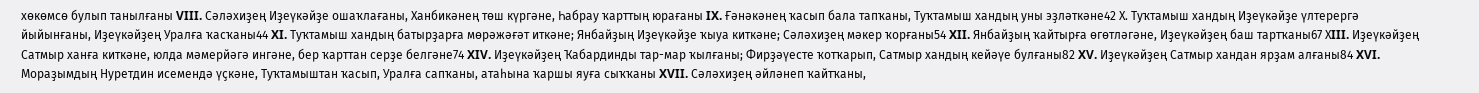хөкөмсө булып танылғаны VIII. Сәләхиҙең Иҙеүкәйҙе ошаҡлағаны, Ханбикәнең төш күргәне, Һабрау ҡарттың юрағаны IX. Ғәнәкәнең ҡасып бала тапҡаны, Туҡтамыш хандың уны эҙләткәне42 Х. Туҡтамыш хандың Иҙеүкәйҙе үлтерергә йыйынғаны, Иҙеүкәйҙең Уралға ҡасҡаны44 XI. Туҡтамыш хандың батырҙарға мөрәжәғәт иткәне; Янбайҙың Иҙеүкәйҙе ҡыуа киткәне; Сәләхиҙең мәкер ҡорғаны54 XII. Янбайҙың ҡайтырға өгөтләгәне, Иҙеүкәйҙең баш тартҡаны67 ХIII. Иҙеүкәйҙең Сатмыр ханға киткәне, юлда мәмерйәгә ингәне, бер ҡарттан серҙе белгәне74 XIV. Иҙеүкәйҙең Ҡабардинды тар-мар ҡылғаны; Фирҙәүесте ҡотҡарып, Сатмыр хандың кейәүе булғаны82 XV. Иҙеүкәйҙең Сатмыр хандан ярҙам алғаны84 XVI. Мораҙымдың Нуретдин исемендә үҫкәне, Туҡтамыштан ҡасып, Уралға сапҡаны, атаһына ҡаршы яуға сыҡҡаны XVII. Сәләхиҙең әйләнеп ҡайтҡаны,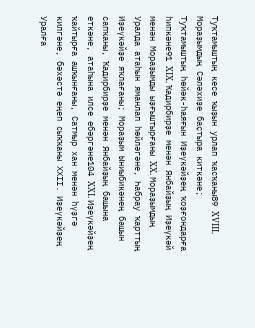Туҡтамыштың кесе ҡыҙын урлап ҡасҡаны89 XVIII. Мораҙымдың Сәләхиҙе баҫтыра киткәне; Туҡтамыштың һөйәк-һаяғын Иҙеүкәйҙең ҡоҙғондарға һипкәне91 XIX. Ҡадирбирҙе менән Янбайҙың Иҙеүкәй менән Мораҙымды ыҙғыштырғаны XX. Мораҙымдың Уралда атаһын яманлап һөйләгәне, Һабрау ҡарттың Иҙеүкәйҙе яҡлағаны; Мораҙым Ыниыбикәнең башын сапҡаны, Ҡадирбирҙе менән Янбайҙың башына еткәне, атаһына илсе ебәргәне104 XXI. Иҙеүкәйҙең ҡайтырға ашҡынғаны, Сатмыр хан менән һүҙгә килгәне, бәхәстә еңеп сыҡҡаны ХХII. Иҙеүкәйҙең Уралға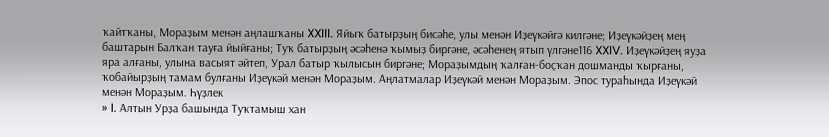ҡайтҡаны, Мораҙым менән аңлашҡаны XXIII. Яйыҡ батырҙың бисәһе, улы менән Иҙеүкәйгә килгәне; Иҙеүкәйҙең мең баштарын Балҡан тауға йыйғаны; Туҡ батырҙың әсәһенә ҡымыҙ биргәне, әсәһенең ятып үлгәне116 XXIV. Иҙеүкәйҙең яуҙа яра алғаны, улына васыят әйтеп, Урал батыр ҡылысын биргәне; Мораҙымдың ҡалған-боҫҡан дошманды ҡырғаны, ҡобайырҙың тамам булғаны Иҙеүкәй менән Мораҙым. Аңлатмалар Иҙеүкәй менән Мораҙым. Эпос тураһында Иҙеүкәй менән Мораҙым. Һүҙлек
» I. Алтын Урҙа башында Туҡтамыш хан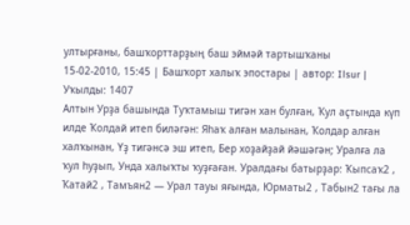ултырғаны, башҡорттарҙың баш эймәй тартышҡаны
15-02-2010, 15:45 | Башҡорт халыҡ эпостары | автор: Ilsur | Уҡылды: 1407
Алтын Урҙа башында Туҡтамыш тигән хан булған, Ҡул аҫтында күп илде Ҡолдай итеп биләгән: Яһаҡ алған малынан, Ҡолдар алған халҡынан, Үҙ тигәнсә эш итеп, Бер хоҙайҙай йәшәгән; Уралға ла ҡул һуҙып, Унда халыҡты ҡуҙғаған. Уралдағы батырҙар: Ҡыпсаҡ2 , Ҡатай2 , Тамъян2 — Урал тауы яғында, Юрматы2 , Табын2 тағы ла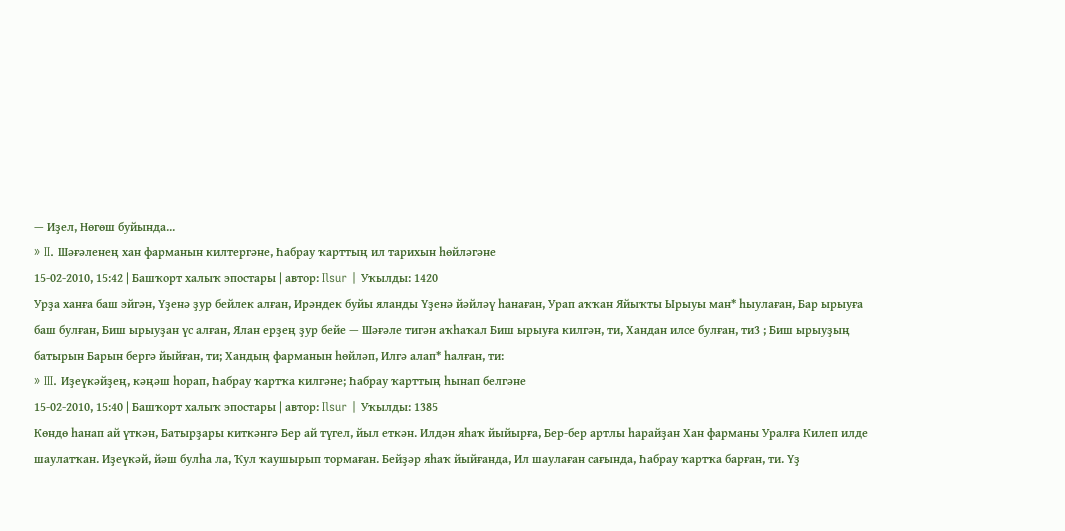— Иҙел, Нөгөш буйында...
» II. Шәғәленең хан фарманын килтергәне, Һабрау ҡарттың ил тарихын һөйләгәне
15-02-2010, 15:42 | Башҡорт халыҡ эпостары | автор: Ilsur | Уҡылды: 1420
Урҙа ханға баш эйгән, Үҙенә ҙур бейлек алған, Ирәндек буйы яланды Үҙенә йәйләү һанаған, Урап аҡҡан Яйыҡты Ырыуы ман* һыулаған, Бар ырыуға баш булған, Биш ырыуҙан үс алған, Ялан ерҙең ҙур бейе — Шәғәле тигән аҡһаҡал Биш ырыуға килгән, ти, Хандан илсе булған, ти3 ; Биш ырыуҙың батырын Барын бергә йыйған, ти; Хандың фарманын һөйләп, Илгә алап* һалған, ти:
» III. Иҙеүкәйҙең, кәңәш һорап, Һабрау ҡартҡа килгәне; Һабрау ҡарттың һынап белгәне
15-02-2010, 15:40 | Башҡорт халыҡ эпостары | автор: Ilsur | Уҡылды: 1385
Көндө һанап ай үткән, Батырҙары киткәнгә Бер ай түгел, йыл еткән. Илдән яһаҡ йыйырға, Бер-бер артлы һарайҙан Хан фарманы Уралға Килеп илде шаулатҡан. Иҙеүкәй, йәш булһа ла, Ҡул ҡаушырып тормаған. Бейҙәр яһаҡ йыйғанда, Ил шаулаған сағында, Һабрау ҡартҡа барған, ти. Үҙ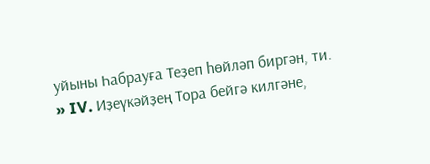уйыны Һабрауға Теҙеп һөйләп биргән, ти.
» IV. Иҙеүкәйҙең Тора бейгә килгәне,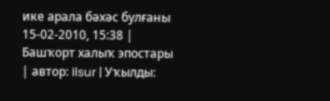ике арала бәхәс булғаны
15-02-2010, 15:38 | Башҡорт халыҡ эпостары | автор: Ilsur | Уҡылды: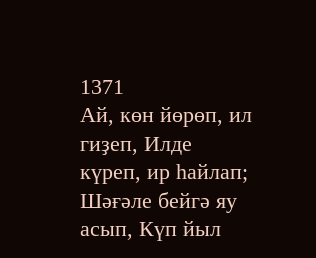1371
Ай, көн йөрөп, ил гиҙеп, Илде күреп, ир һайлап; Шәғәле бейгә яу асып, Күп йыл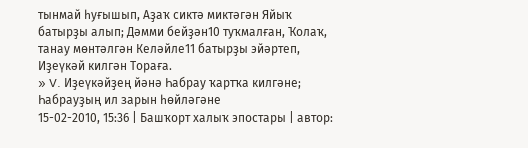тынмай һуғышып, Аҙаҡ сиктә миктәгән Яйыҡ батырҙы алып; Дәмми бейҙән10 туҡмалған, Ҡолаҡ, танау мөнтәлгән Келәйле11 батырҙы эйәртеп, Иҙеүкәй килгән Тораға.
» V. Иҙеүкәйҙең йәнә Һабрау ҡартҡа килгәне; Һабрауҙың ил зарын һөйләгәне
15-02-2010, 15:36 | Башҡорт халыҡ эпостары | автор: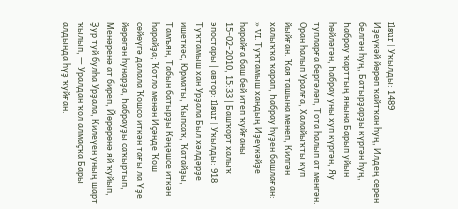Ilsur | Уҡылды: 1489
Иҙеүкәй йөрөп ҡайтҡан һуң, Илдең серен белгән һуң, Батырҙарҙы күргән һуң, Һабрау ҡарттың янына Барып уйын һөйләгән, Һабрау уны хуп күргән, Яу тупларға бергәләп, Тота һалып ат менгән. Оран һалып Уралға, Халайыҡты күп йыйған. Ҡая ташына менеп, Килгән халыҡҡа ҡарап, Һабрау һүҙен башлаған:
» VI. Туҡтамыш хандың Иҙеүкәйҙе һарайға баш бей итеп ҡуйғаны
15-02-2010, 15:33 | Башҡорт халыҡ эпостары | автор: Ilsur | Уҡылды: 918
Туҡтамыш хан Урҙала Был хәлдәрҙе ишеткәс, Юрматы, Ҡыпсаҡ, Ҡатайҙы, Тамъян, Табын батырҙы Кәңәшсе иткән һарайҙа; Ҡотло менән Иҫәнде Ҡош сөйөүгә далала Ҡошсо иткән тағы ла Үҙе йөрөгән һунарҙа, Һабрауҙы саҡыртып, Менәренә ат биреп, Йөрөрөнә яй ҡуйып, Ҙур туй булһа Урҙала, Килеүен уның шарт ҡылып, — Уралдан ҡол алмаҫҡа Бары алдында һүҙ ҡуйған.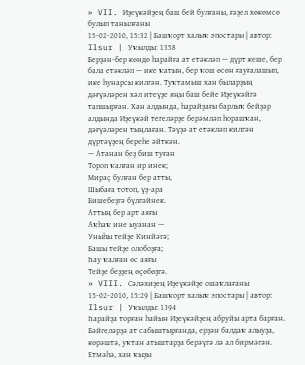» VII. Иҙеүкәйҙең баш бей булғаны, ғәҙел хөкөмсө булып танылғаны
15-02-2010, 15:32 | Башҡорт халыҡ эпостары | автор: Ilsur | Уҡылды: 1358
Берҙән-бер көндө һарайға ат етәкләп — дүрт кеше, бер бала етәкләп — ике ҡатын, бер ҡош өсөн ғауғалашып, ике һунарсы килгән. Туҡтамыш хан быларҙың дәғүәләрен хәл итеүҙе яңы баш бейе Иҙеүкәйгә тапшырған. Хан алдында, һарайҙағы барлыҡ бейҙәр алдында Иҙеүкәй тегеләрҙе берәмләп һорашҡан, дәғүәләрен тыңлаған. Тәүҙә ат етәкләп килгән дүртәүҙең береһе әйткән.
— Атанан беҙ биш туған
Тороп ҡалған ир инек;
Мираҫ булған бер атты,
Шыбаға тотоп, үҙ-ара
Бишебеҙгә бүлгәйнек.
Аттың бер арт аяғы
Аҡһаҡ ине ыуанан —
Уныһы тейҙе Кинйәгә;
Башы тейҙе олобоҙға;
Һау ҡалған өс аяғы
Тейҙе беҙҙең өҫөбөҙгә.
» VIII. Сәләхиҙең Иҙеүкәйҙе ошаҡлағаны
15-02-2010, 15:29 | Башҡорт халыҡ эпостары | автор: Ilsur | Уҡылды: 1394
Һарайҙа торған һайын Иҙеүкәйҙең абруйы арта барған. Бәйгеләрҙә ат сабыштырғанда, ерҙән балдаҡ алыуҙа, көрәштә, уҡтан атыштарҙа берәүгә лә ал бирмәгән. Етмәһә, хан ҡыҙы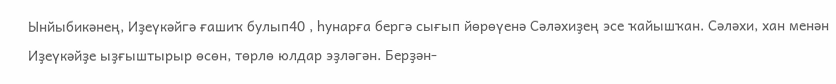Ынйыбикәнең, Иҙеүкәйгә ғашиҡ булып40 , һунарға бергә сығып йөрөүенә Сәләхиҙең эсе ҡайышҡан. Сәләхи, хан менән Иҙеүкәйҙе ыҙғыштырыр өсөн, төрлө юлдар эҙләгән. Берҙән-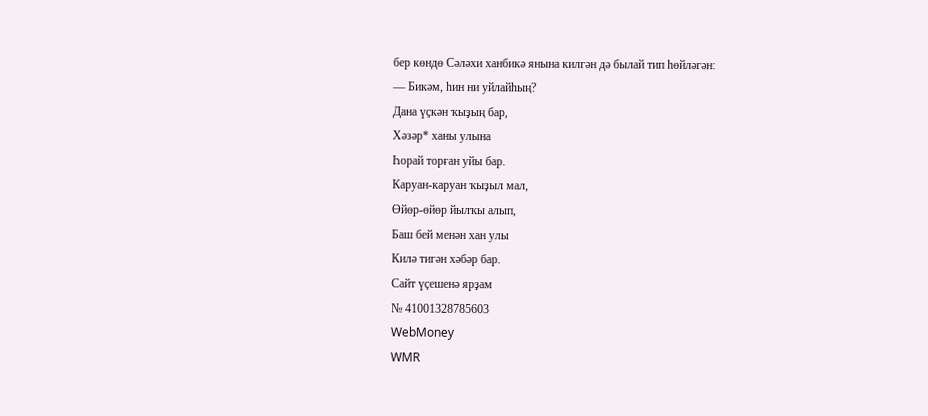бер көндө Сәләхи ханбикә янына килгән дә былай тип һөйләгән:
— Бикәм, һин ни уйлайһың?
Дана үҫкән ҡыҙың бар,
Хәзәр* ханы улына
Һорай торған уйы бар.
Каруан-каруан ҡыҙыл мал,
Өйөр-өйөр йылҡы алып,
Баш бей менән хан улы
Килә тигән хәбәр бар.
Сайт үҫешенә ярҙам
№ 41001328785603
WebMoney
WMR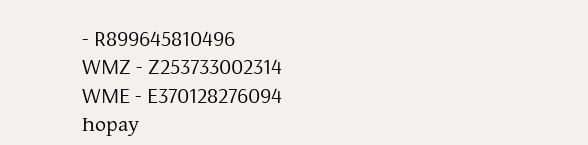- R899645810496
WMZ - Z253733002314
WME - E370128276094
Һорау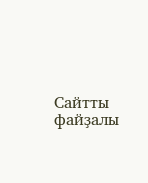Сайтты файҙалы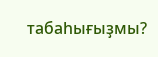табаһығыҙмы?